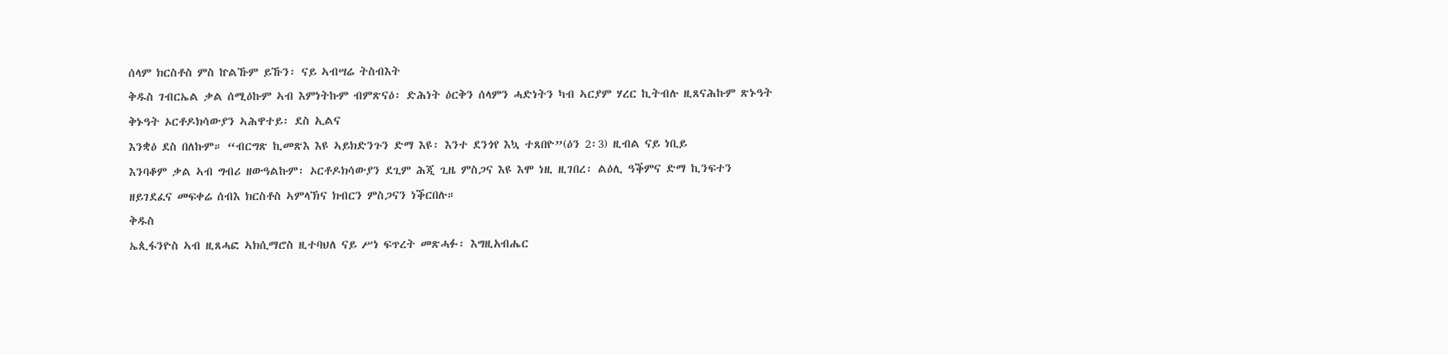ሰላም ክርስቶስ ምስ ኵልኹም ይኹን፡ ናይ ኣብሣሬ ትስብእት
ቅዱስ ገብርኤል ቃል ሰሚዕኩም ኣብ እምነትኩም ብምጽናዕ፡ ድሕነት ዕርቅን ሰላምን ሓድነትን ካብ ኣርያም ሃረር ኪትብሉ ዚጸናሕኩም ጽኑዓት ቅኑዓት ኦርቶዶክሳውያን ኣሕዋተይ፡ ደስ ኢልና
እንቋዕ ደስ በለኩም። “ብርግጽ ኪመጽእ እዩ ኣይክድንጉን ድማ እዩ፡ እንተ ደንጎየ እኳ ተጸበዮ”(ዕን 2፡3) ዚብል ናይ ነቢይ
እንባቆም ቃል ኣብ ግብሪ ዘውዓልኩም፡ ኦርቶዶክሳውያን ደጊም ሕጂ ጊዜ ምስጋና እዩ እሞ ነዚ ዚገበረ፡ ልዕሊ ዓቕምና ድማ ኪንፍተን
ዘይገደፈና መፍቀሬ ሰብእ ክርስቶስ ኣምላኽና ክብርን ምስጋናን ነቕርበሉ።
ቅዱስ
ኤጲፋንዮስ ኣብ ዚጸሓፎ ኣክሲማሮስ ዚተባህለ ናይ ሥነ ፍጥረት መጽሓፉ፡ እግዚአብሔር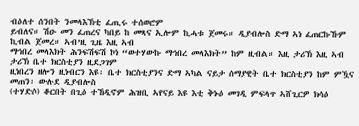ብዕለተ ሰንበት ንመላእኽቲ ፈጢሩ ተሰወሮም
ይብለና። ሽዑ መን ፈጠረና ካበይ ከ መጻና ኢሎም ኪሓቱ ጀመሩ። ዲያብሎስ ድማ ኣነ ፈጠርኩኹም ኪብል ጀመረ። ኣብ’ዚ ጊዜ እዚ ኣብ
ማኅበረ መላእክት ሕንፍሽፍሽ ኮነ “ወተሃውኩ ማኅበረ መላእክት” ከም ዚብል። እዚ ታሪኽ እዚ ኣብ ታሪኽ ቤተ ክርስቲያን ዚደጋገም
ዚነበረን ዘሎን ዚነብርን እዩ፡ ቤተ ክርስቲያንና ድማ ኣካል ናይታ ሰማያዊት ቤተ ክርስቲያን ከም ምዃና መጠን፡ ውሉደ ዲያብሎስ
(ተሃድሶ) ቆርበት በጊዕ ተኸዲኖም ሕዝቢ ኣየናይ እዩ እቲ ቅኑዕ መገዲ ምፍላጥ ኣሸጊርዎ ክሳዕ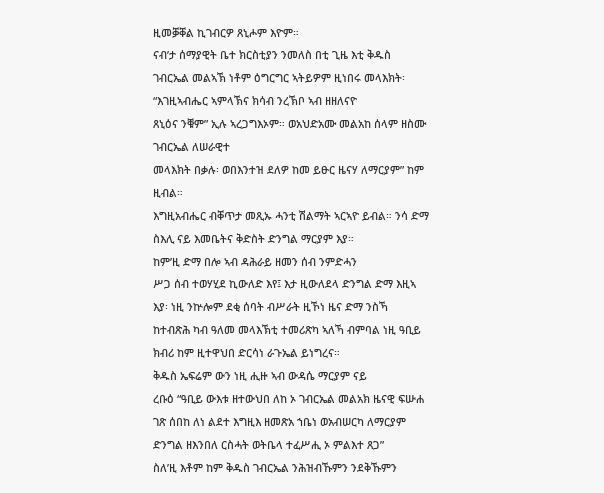ዚመቓቐል ኪገብርዎ ጸኒሖም እዮም።
ናብ’ታ ሰማያዊት ቤተ ክርስቲያን ንመለስ በቲ ጊዜ እቲ ቅዱስ ገብርኤል መልኣኽ ነቶም ዕግርግር ኣትይዎም ዚነበሩ መላእክት፡ “እገዚኣብሔር ኣምላኽና ክሳብ ንረኽቦ ኣብ ዘዘለናዮ
ጸኒዕና ንቑም” ኢሉ ኣረጋግእኦም። ወአህድአሙ መልአከ ሰላም ዘስሙ ገብርኤል ለሠራዊተ
መላእክት በቃሉ፡ ወበእንተዝ ደለዎ ከመ ይፁር ዜናሃ ለማርያም” ከም ዚብል።
እግዚአብሔር ብቐጥታ መጺኡ ሓንቲ ሽልማት ኣርኣዮ ይብል። ንሳ ድማ ስእሊ ናይ እመቤትና ቅድስት ድንግል ማርያም እያ።
ከም’ዚ ድማ በሎ ኣብ ዳሕራይ ዘመን ሰብ ንምድሓን
ሥጋ ሰብ ተወሃሂደ ኪውለድ እየ፤ እታ ዚውለደላ ድንግል ድማ እዚኣ እያ፡ ነዚ ንኵሎም ደቂ ሰባት ብሥራት ዚኾነ ዜና ድማ ንስኻ
ከተብጽሕ ካብ ዓለመ መላእኽቲ ተመሪጽካ ኣለኻ ብምባል ነዚ ዓቢይ ክብሪ ከም ዚተዋህበ ድርሳነ ራጉኤል ይነግረና።
ቅዱስ ኤፍሬም ውን ነዚ ሒዙ ኣብ ውዳሴ ማርያም ናይ
ረቡዕ “ዓቢይ ውእቱ ዘተውህበ ለከ ኦ ገብርኤል መልአክ ዜናዊ ፍሡሐ ገጽ ሰበከ ለነ ልደተ እግዚእ ዘመጽአ ኀቤነ ወአብሠርካ ለማርያም
ድንግል ዘእንበለ ርስሓት ወትቤላ ተፈሥሒ ኦ ምልእተ ጸጋ”
ስለ’ዚ እቶም ከም ቅዱስ ገብርኤል ንሕዝብኹምን ንደቅኹምን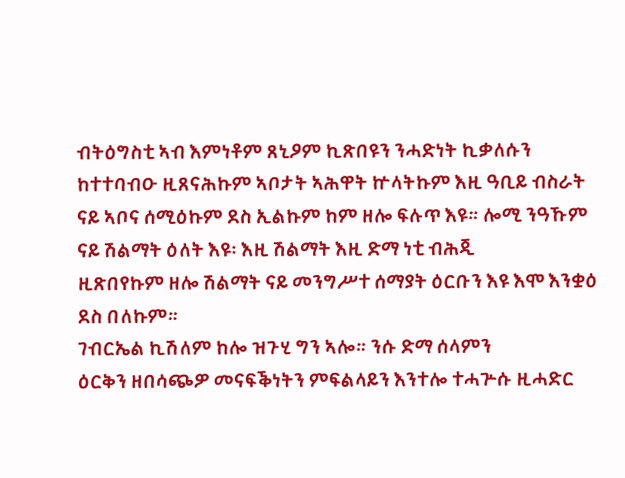ብትዕግስቲ ኣብ እምነቶም ጸኒዖም ኪጽበዩን ንሓድነት ኪቃለሱን ከተተባብዑ ዚጸናሕኩም ኣቦታት ኣሕዋት ኵላትኩም እዚ ዓቢይ ብስራት
ናይ ኣቦና ሰሚዕኩም ደስ ኢልኩም ከም ዘሎ ፍሉጥ እዩ። ሎሚ ንዓኹም ናይ ሽልማት ዕለት እዩ፡ እዚ ሽልማት እዚ ድማ ነቲ ብሕጂ
ዚጽበየኩም ዘሎ ሽልማት ናይ መንግሥተ ሰማያት ዕርቡን እዩ እሞ እንቋዕ ደስ በለኩም።
ገብርኤል ኪሽለም ከሎ ዝጉሂ ግን ኣሎ። ንሱ ድማ ሰላምን
ዕርቅን ዘበሳጭዎ መናፍቕነትን ምፍልላይን እንተሎ ተሓጕሱ ዚሓድር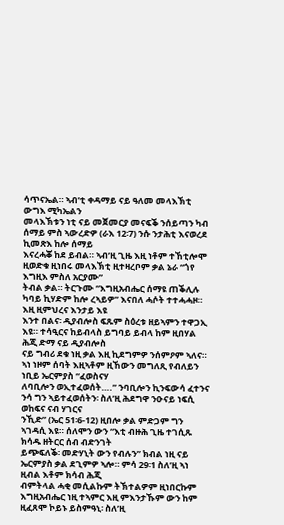ሳጥናኤል። ኣብ’ቲ ቀዳማይ ናይ ዓለመ መላእኽቲ ውግእ ሚካኤልን
መላእኽቱን ነቲ ናይ መጀመርያ መናፍቕ ንሰይጣን ካብ ሰማይ ምስ ኣውረድዎ (ራእ 12፡7) ንሱ ንታሕቲ እናወረደ ኪመጽእ ከሎ ሰማይ
እናረሓቖ ከደ ይብል። ኣብ’ዚ ጊዜ እዚ ነቶም ተኸቲሎሞ ዚወድቁ ዚነበሩ መላእኽቲ ዚተዛረቦም ቃል ኔራ “ጎየ እግዚእ ምስለ አርያሙ”
ትብል ቃል። ትርጉሙ “እግዚአብሔር ሰማዩ ጠቕሊሉ ካባይ ኪሃድም ከሎ ረኣይዎ” እናበለ ሓሶት ተተሓሓዞ። እዚ ዚምህረና እንታይ እዩ
እንተ በልና፡ ዲያብሎስ ፍጹም ስዕረቱ ዘይኣምን ተዋጋኢ እዩ። ተሳዒርና ከይብላስ ይግባይ ይብላ ከም ዚበሃል ሕጂ ድማ ናይ ዲያብሎስ
ናይ ግብሪ ደቁ ነዚ ቃል እዚ ኪደግምዎ ንሰምዖም ኣለና።
ኣነ ነዞም ሰባት እዚኣቶም ዚኸውን መግለጺ የብለይን ነቢይ ኤርምያስ “ፈወስናሃ
ለባቢሎን ወኢተፈወሰት….” ንባቢሎን ኪንፍውሳ ፈተንና ንሳ ግን ኣይተፈወሰትን፡ ስለ’ዚ ሕደግዋ ንዑናይ ነፍሲ ወከፍና ናብ ሃገርና
ንኺድ” (ኤር 51፡6-12) ዚበሎ ቃል ምድጋም ግን ኣገዳሲ እዩ። ሰለሞን ውን “እቲ ብዙሕ ጊዜ ተገሲጹ ክሳዱ ዘትርር ሰብ ብድንገት
ይጭፍለቕ፡ መድሃኒት ውን የብሉን” ክብል ነዚ ናይ ኤርምያስ ቃል ደጊምዎ ኣሎ። ምሳ 29፡1 ስለ’ዚ ኣነ ዚብል እቶም ክሳብ ሕጂ
ብምትላል ሓቂ መሲልኩም ትኽተልዎም ዚነበርኩም እግዚአብሔር ነዚ ተኣምር እዚ ምእንታኹም ውን ከም ዚፈጸሞ ኮይኑ ይስምዓኒ፡ ስለ’ዚ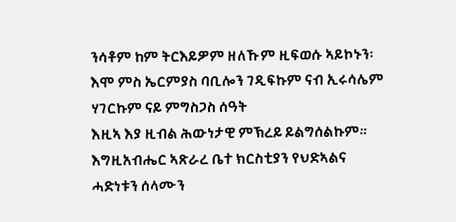ንሳቶም ከም ትርእይዎም ዘለኹም ዚፍወሱ ኣይኮኑን፡ እሞ ምስ ኤርምያስ ባቢሎን ገዲፍኩም ናብ ኢሩሳሌም ሃገርኩም ናይ ምግስጋስ ሰዓት
እዚኣ እያ ዚብል ሕውነታዊ ምኽረይ ይልግሰልኩም።
እግዚአብሔር ኣጽራረ ቤተ ክርስቲያን የህድኣልና
ሓድነቱን ሰላሙን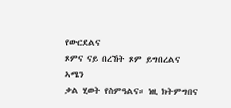የውርደልና
ጾምና ናይ በረኸት ጾም ይግበረልና ኣሜን
ቃል ሂወት የስምዓልና። ነዚ ክትምግበና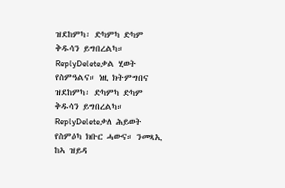ዝደከምካ፡ ድካምካ ድካም ቅዱሳን ይግበረልካ።
ReplyDeleteቃል ሂወት የስምዓልና። ነዚ ክትምግበና ዝደከምካ፡ ድካምካ ድካም ቅዱሳን ይግበረልካ።
ReplyDeleteቃለ ሕይወት የስምዕካ ክቡር ሓውና። ንመጻኢ ከኣ ዝይዳ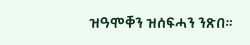ዝዓሞቐን ዝሰፍሓን ንጽበ።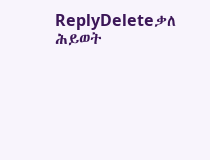ReplyDeleteቃለ ሕይወት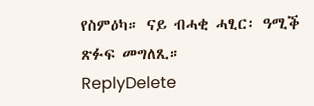የስምዕካ። ናይ ብሓቂ ሓፂር፡ ዓሚቕ ጽፉፍ መግለጺ።
ReplyDelete